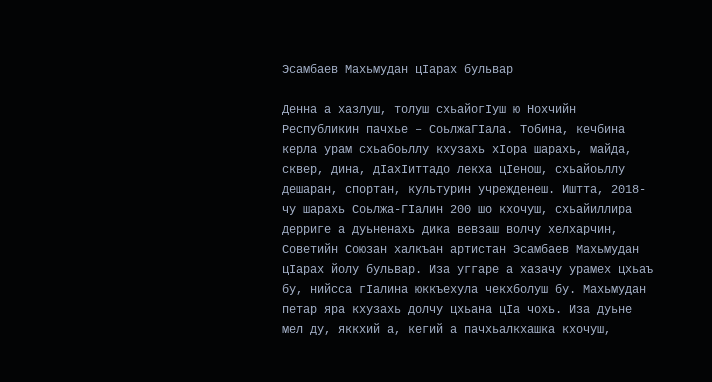Эсамбаев Махьмудан цIарах бульвар

Денна а хазлуш, толуш схьайогIуш ю Нохчийн Республикин пачхье – СоьлжаГIала. Тобина, кечбина керла урам схьабоьллу кхузахь хIора шарахь, майда, сквер, дина, дIахIиттадо лекха цIенош, схьайоьллу дешаран, спортан, культурин учрежденеш. Иштта, 2018-чу шарахь Соьлжа-ГIалин 200 шо кхочуш, схьайиллира дерриге а дуьненахь дика вевзаш волчу хелхарчин, Советийн Союзан халкъан артистан Эсамбаев Махьмудан цIарах йолу бульвар. Иза уггаре а хазачу урамех цхьаъ бу, нийсса гIалина юккъехула чекхболуш бу. Махьмудан петар яра кхузахь долчу цхьана цIа чохь. Иза дуьне мел ду, яккхий а, кегий а пачхьалкхашка кхочуш,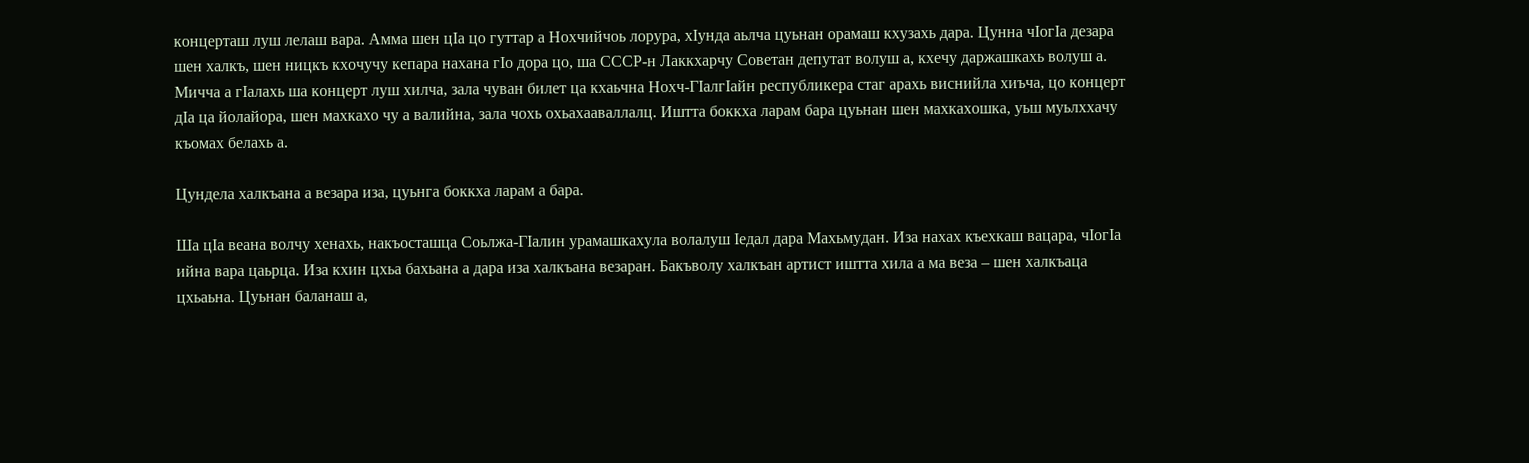концерташ луш лелаш вара. Амма шен цIа цо гуттар а Нохчийчоь лорура, хIунда аьлча цуьнан орамаш кхузахь дара. Цунна чIогIа дезара шен халкъ, шен ницкъ кхочучу кепара нахана гIо дора цо, ша СССР-н Лаккхарчу Советан депутат волуш а, кхечу даржашкахь волуш а. Мичча а гIалахь ша концерт луш хилча, зала чуван билет ца кхаьчна Нохч-ГIалгIайн республикера стаг арахь виснийла хиъча, цо концерт дIа ца йолайора, шен махкахо чу а валийна, зала чохь охьахааваллалц. Иштта боккха ларам бара цуьнан шен махкахошка, уьш муьлххачу къомах белахь а.

Цундела халкъана а везара иза, цуьнга боккха ларам а бара.

Ша цIа веана волчу хенахь, накъосташца Соьлжа-ГIалин урамашкахула волалуш Iедал дара Махьмудан. Иза нахах къехкаш вацара, чIогIа ийна вара цаьрца. Иза кхин цхьа бахьана а дара иза халкъана везаран. Бакъволу халкъан артист иштта хила а ма веза – шен халкъаца цхьаьна. Цуьнан баланаш а,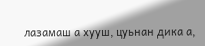лазамаш а хууш, цуьнан дика а,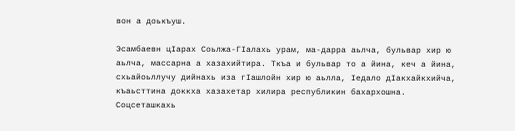вон а доькъуш.

Эсамбаевн цIарах Соьлжа-ГIалахь урам, ма-дарра аьлча, бульвар хир ю аьлча, массарна а хазахийтира. Ткъа и бульвар то а йина, кеч а йина, схьайоьллучу дийнахь иза гIашлойн хир ю аьлла, Iедало дIакхайкхийча, къаьсттина доккха хазахетар хилира республикин бахархошна. Соцсеташкахь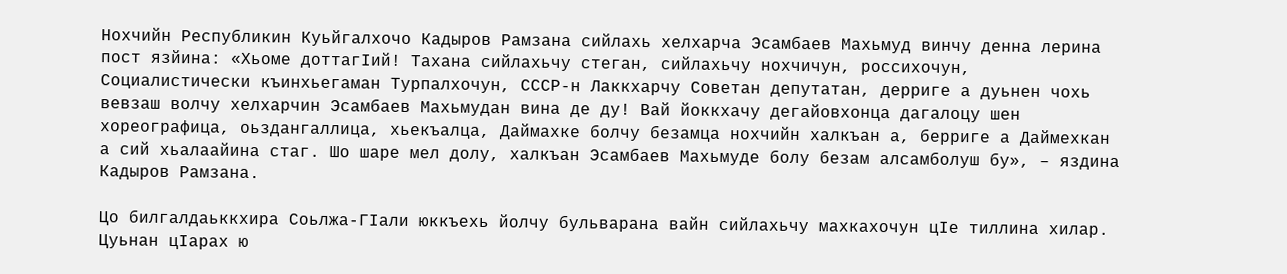Нохчийн Республикин Куьйгалхочо Кадыров Рамзана сийлахь хелхарча Эсамбаев Махьмуд винчу денна лерина пост язйина: «Хьоме доттагIий! Тахана сийлахьчу стеган, сийлахьчу нохчичун, россихочун, Социалистически къинхьегаман Турпалхочун, СССР-н Лаккхарчу Советан депутатан, дерриге а дуьнен чохь вевзаш волчу хелхарчин Эсамбаев Махьмудан вина де ду! Вай йоккхачу дегайовхонца дагалоцу шен хореографица, оьздангаллица, хьекъалца, Даймахке болчу безамца нохчийн халкъан а, берриге а Даймехкан а сий хьалаайина стаг. Шо шаре мел долу, халкъан Эсамбаев Махьмуде болу безам алсамболуш бу», – яздина Кадыров Рамзана.

Цо билгалдаьккхира Соьлжа-ГIали юккъехь йолчу бульварана вайн сийлахьчу махкахочун цIе тиллина хилар. Цуьнан цIарах ю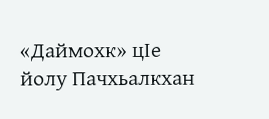«Даймохк» цIе йолу Пачхьалкхан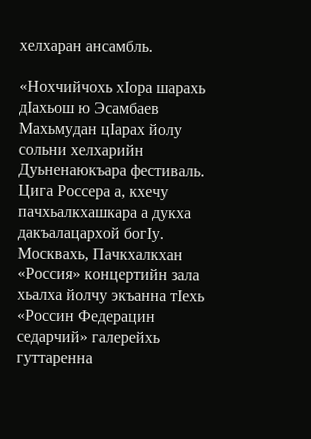хелхаран ансамбль.

«Нохчийчохь хIора шарахь дIахьош ю Эсамбаев Махьмудан цIарах йолу сольни хелхарийн Дуьненаюкъара фестиваль. Цига Россера а, кхечу пачхьалкхашкара а дукха дакъалацархой богIу. Москвахь, Пачкхалкхан «Россия» концертийн зала хьалха йолчу экъанна тIехь «Россин Федерацин седарчий» галерейхь гуттаренна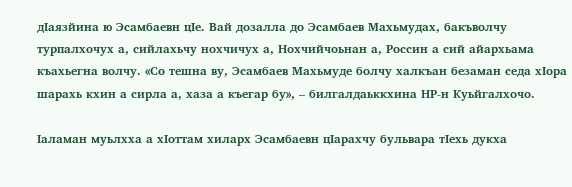дIаязйина ю Эсамбаевн цIе. Вай дозалла до Эсамбаев Махьмудах, бакъволчу турпалхочух а, сийлахьчу нохчичух а, Нохчийчоьнан а, Россин а сий айархьама къахьегна волчу. «Со тешна ву, Эсамбаев Махьмуде болчу халкъан безаман седа хIора шарахь кхин а сирла а, хаза а къегар бу», – билгалдаьккхина НР-н Куьйгалхочо.

Iаламан муьлхха а хIоттам хиларх Эсамбаевн цIарахчу бульвара тIехь дукха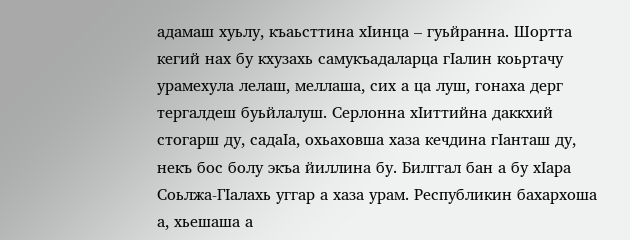адамаш хуьлу, къаьсттина хIинца – гуьйранна. Шортта кегий нах бу кхузахь самукъадаларца гIалин коьртачу урамехула лелаш, меллаша, сих а ца луш, гонаха дерг тергалдеш буьйлалуш. Серлонна хIиттийна даккхий стогарш ду, садаIа, охьаховша хаза кечдина гIанташ ду, некъ бос болу экъа йиллина бу. Билггал бан а бу хIара Соьлжа-ГIалахь уггар а хаза урам. Республикин бахархоша а, хьешаша а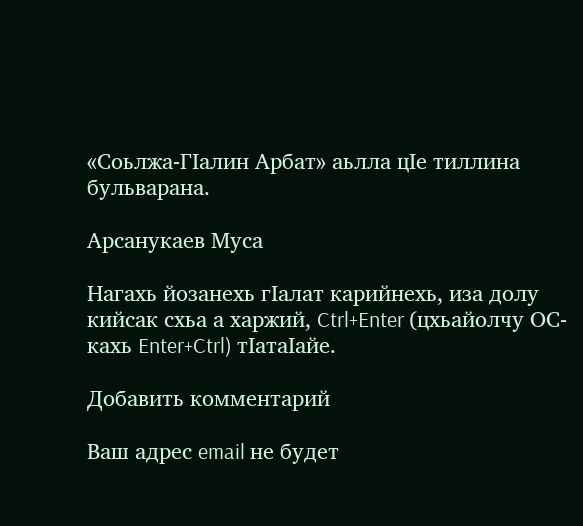«Соьлжа-ГIалин Арбат» аьлла цIе тиллина бульварана.

Арсанукаев Муса

Нагахь йозанехь гIалат карийнехь, иза долу кийсак схьа а харжий, Ctrl+Enter (цхьайолчу ОС-кахь Enter+Ctrl) тIатаIайе.

Добавить комментарий

Ваш адрес email не будет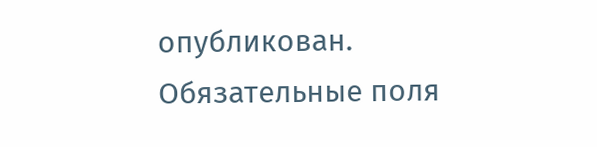опубликован. Обязательные поля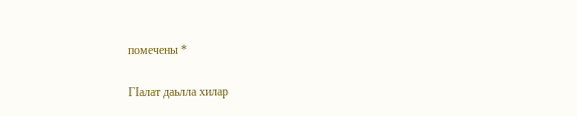помечены *

ГIалат даьлла хилар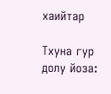хаийтар

Тхуна гур долу йоза: